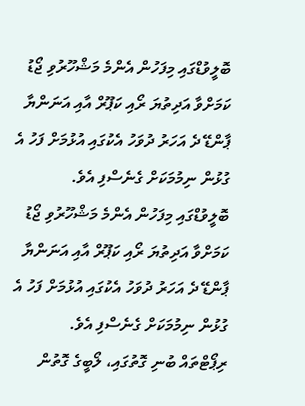ބޮލީވުޑްގައި މިފަހުން އެންމެ މަޝްހޫރުވި ޖޯޑު ކަމަށްވާ އަދިތުޔަ ރޯއި ކަޕޫރް އާއި އަނަންޔާ ޕާންޑޭ ދެ އަހަރު ދުވަހު އެކުގައި އުޅުމަށް ފަހު އެ ގުޅުން ނިމުމަކަށް ގެނެސްފި އެވެ.
ބޮލީވުޑްގައި މިފަހުން އެންމެ މަޝްހޫރުވި ޖޯޑު ކަމަށްވާ އަދިތުޔަ ރޯއި ކަޕޫރް އާއި އަނަންޔާ ޕާންޑޭ ދެ އަހަރު ދުވަހު އެކުގައި އުޅުމަށް ފަހު އެ ގުޅުން ނިމުމަކަށް ގެނެސްފި އެވެ.
ރިޕޯޓްތައް ބުނި ގޮތުގައި، ލޯބީގެ ގޮތުން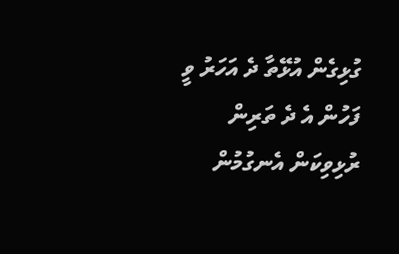ގުޅިގެން އުޅޭތާ ދެ އަހަރު ވީ ފަހުން އެ ދެ ތަރިން ރުޅިވިކަން އެނގުމުން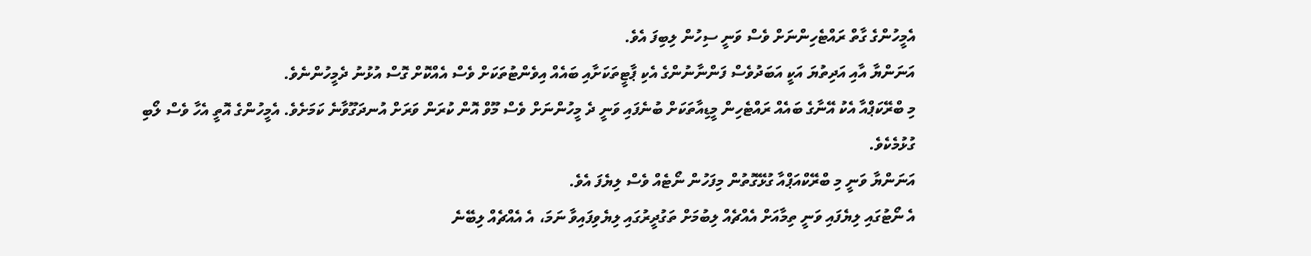އެމީހުންގެ ގާތް ރައްޓެހިންނަށް ވެސް ވަނީ ސިހުން ލިބިފަ އެވެ.
އަނަންޔާ އާއި އަދިތުޔަ އަކީ އަބަދުވެސް ފަންނާނުންގެ އެކި ޕާޓީތަކަށާއި ބައެއް އިވެންޓުތަކަށް ވެސް އެއްކޮށް ގޮސް އުޅުނު ދެމީހުންނެވެ.
މި ބްރޭކަޕްއާ އެކު އޭނާގެ ބައެއް ރައްޓެހިން މީޑިއާތަކަށް ބުނެފައި ވަނީ ދެ މީހުންނަށް ވެސް މޫވް އޮން ކުރަން ވަރަށް އުނދަގޫވާނެ ކަމަށެވެ. އެމީހުންގެ އޮތީ އެހާ ވެސް ލޯބި ގުޅުމެކެވެ.
އަނަންޔާ ވަނީ މި ބްރޭކްއަޕްއާ ގުޅޭގޮތުން މިފަހުން ނޯޓެއް ވެސް ލިޔެފަ އެވެ.
އެ ނޯޓުގައި ލިޔެފައި ވަނީ ތިމާއަށް އެއްޗެއް ލިބުމަށް ތަގުދީރުގައި ލިޔެވިފައިވާ ނަމަ، އެ އެއްޗެއް ލިބޭނެ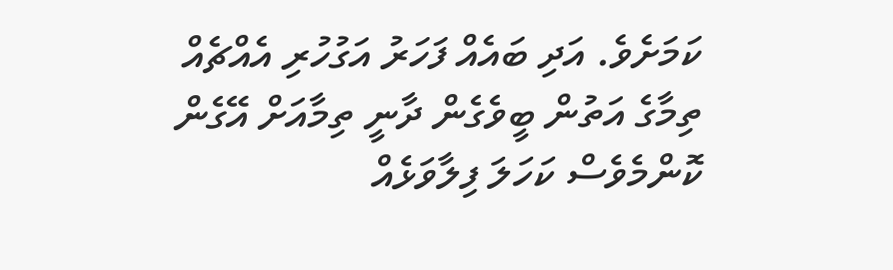ކަމަށެވެ. އަދި ބައެއް ފަހަރު އަގުހުރި އެއްޗެއް ތިމާގެ އަތުން ބީވެގެން ދާނީ ތިމާއަށް އޭގެން ކޮންމެވެސް ކަހަލަ ފިލާވަޅެއް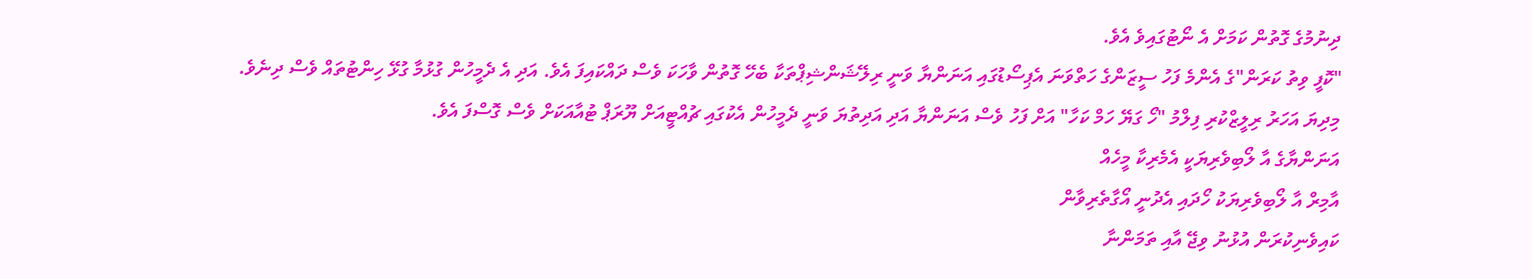ދިނުމުގެ ގޮތުން ކަމަށް އެ ނޯޓުގައިވެ އެވެ.
"ކޮފީ ވިތު ކަރަން"ގެ އެންމެ ފަހު ސީޒަންގެ ހަތްވަނަ އެޕިސޯޑުގައި އަނަންޔާ ވަނީ ރިލޭޝަންޝިޕްތަކާ ބެހޭ ގޮތުން ވާހަކަ ވެސް ދައްކައިފަ އެވެ. އަދި އެ ދެމީހުން ގުޅުމާ ގުޅޭ ހިންޓުތައް ވެސް ދިނެވެ.
މިދިޔަ އަހަރު ރިލީޒްކުރި ފިލްމު "ހޯ ގަޔޭ ހަމް ކަހާ" އަށް ފަހު ވެސް އަނަންޔާ އަދި އަދިތުޔަ ވަނީ ދެމީހުން އެކުގައި ޗުއްޓީއަށް ޔޫރަޕް ޓުއާއަކަށް ވެސް ގޮސްފަ އެވެ.
އަނަންޔާގެ އާ ލޯބިވެރިޔަކީ އެމެރިކާ މީހެއް
އާމިރް އާ ލޯބިވެރިޔަކު ހޯދައި އެދުނީ އޯގާތެރިވާން
ކައިވެނިކުރަން އުޅުނު ވިޖޭ އާއި ތަމަންނާ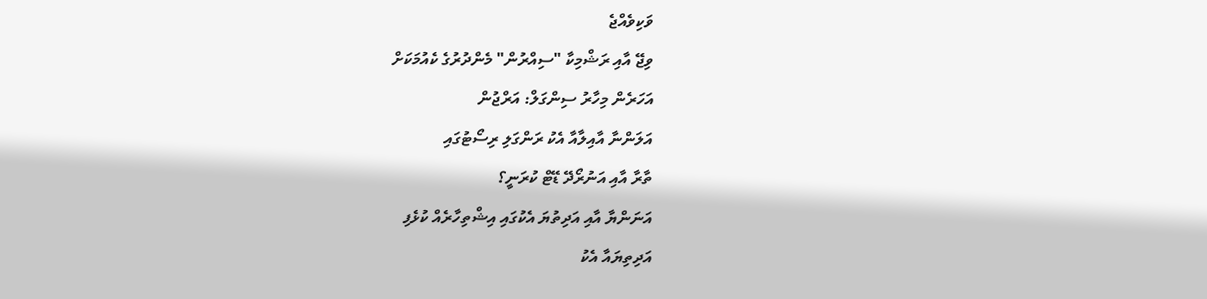ވަކިވެއްޖެ
ވިޖޭ އާއި ރަޝްމިކާ "ސިއްރުން" މެންދުރުގެ ކެއުމަކަށް
އަހަރެން މިހާރު ސިންގަލް: އަރްޖުން
އަލަންނާ އާއިލާއާ އެކު ރަންގަލި ރިސޯޓުގައި
ތާރާ އާއި އަނުރޯދޭ ޑޭޓް ކުރަނީ؟
އަނަންޔާ އާއި އަދިތުޔަ އެކުގައި އިޝްތިހާރެއް ކުޅެފި
އަދިތިޔައާ އެކު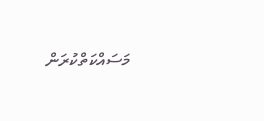މަސައްކަތްކުރަން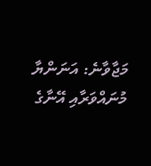މަޖާވާނެ: އަނަންޔާ
މުނައްވަރާއި އޭނާގެ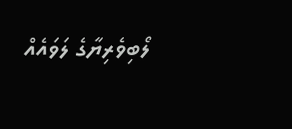ލޯބިވެރިޔާގެ ލަވައެއް